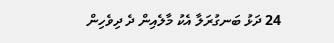24 ދަޅު ބަނގުރަލާ އެކު މާލެއިން ދެ ދިވެހިން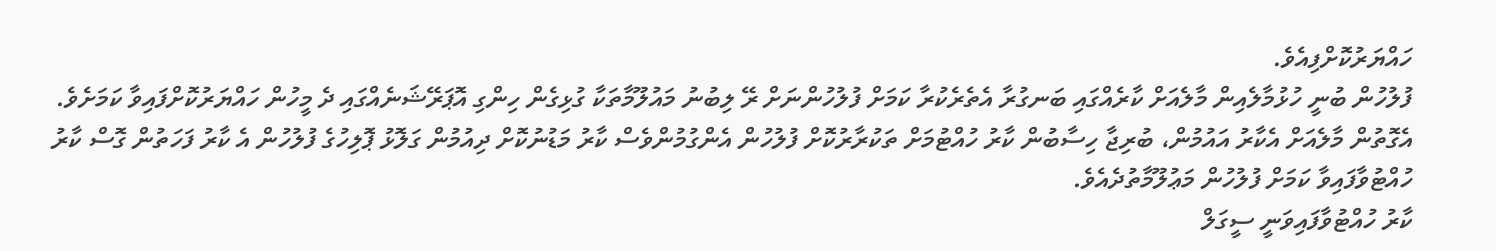ހައްޔަރުކޮށްފިއެވެ.
ފުލުހުން ބުނީ ހުޅުމާލެއިން މާލެއަށް ކާރެއްގައި ބަނގުރާ އެތެރެކުރާ ކަމަށް ފުލުހުންނަށް ރޭ ލިބުނު މައުލޫމާތަކާ ގުޅިގެން ހިންގި އޮޕަރޭޝަނެއްގައި ދެ މީހުން ހައްޔަރުކޮށްފައިވާ ކަމަށެވެ.
އެގޮތުން މާލެއަށް އެކާރު އައުމުން، ބުރިޖާ ހިސާބުން ކާރު ހުއްޓުމަށް ތަކުރާރުކޮށް ފުލުހުން އެންގުމުންވެސް ކާރު މަޑުނުކޮށް ދިއުމުން ގަލޮޅު ޕޮލިހުގެ ފުލުހުން އެ ކާރު ފަހަތުން ގޮސް ކާރު ހުއްޓުވާފައިވާ ކަމަށް ފުލުހުން މަޢުލޫމާތުދެއެވެ.
ކާރު ހުއްޓުވާފައިވަނީ ސީގަލް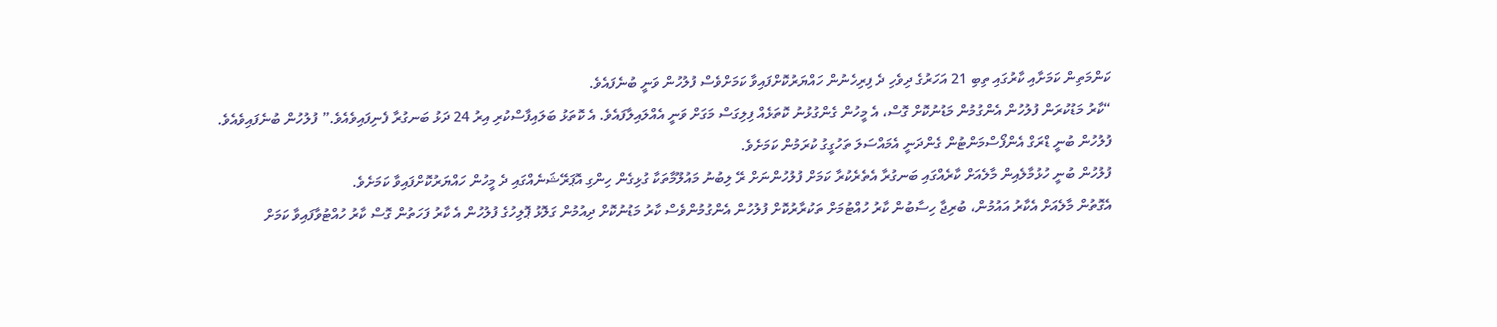ކަންމަތިން ކަމަށާއި ކާރުގައި ތިބި 21 އަހަރުގެ ދިވެހި ދެ ފިރިހެނުން ހައްޔަރުކޮށްފައިވާ ކަމަށްވެސް ފުލުހުން ވަނީ ބުނެފައެވެ.
“ކާރު މަޑުކުރަން ފުލުހުން އެންގުމުން މަޑުނުކޮށް ގޮސް، އެ މީހުން ގެންގުޅުނު ކޮތަޅެއް ފިލިގަސް މަގަށް ވަނީ އެއްލައިލާފައެވެ. އެ ކޮތަޅު ބަލައިފާސްކުރި އިރު 24 ދަޅު ބަނގުރާ ފެނިފައިވެއެވެ.” ފުލުހުން ބުނެފައިވެއެވެ.
ފުލުހުން ބުނީ ޑްރަގް އެންފޯސްމަންޓުން ގެންދަނީ އެމައްސަލަ ތަހުގީގު ކުރަމުން ކަމަށެވެ.
ފުލުހުން ބުނީ ހުޅުމާލެއިން މާލެއަށް ކާރެއްގައި ބަނގުރާ އެތެރެކުރާ ކަމަށް ފުލުހުންނަށް ރޭ ލިބުނު މައުލޫމާތަކާ ގުޅިގެން ހިންގި އޮޕަރޭޝަނެއްގައި ދެ މީހުން ހައްޔަރުކޮށްފައިވާ ކަމަށެވެ.
އެގޮތުން މާލެއަށް އެކާރު އައުމުން، ބުރިޖާ ހިސާބުން ކާރު ހުއްޓުމަށް ތަކުރާރުކޮށް ފުލުހުން އެންގުމުންވެސް ކާރު މަޑުނުކޮށް ދިއުމުން ގަލޮޅު ޕޮލިހުގެ ފުލުހުން އެ ކާރު ފަހަތުން ގޮސް ކާރު ހުއްޓުވާފައިވާ ކަމަށް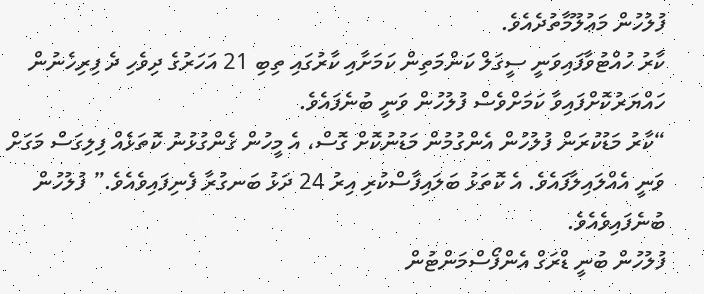ފުލުހުން މަޢުލޫމާތުދެއެވެ.
ކާރު ހުއްޓުވާފައިވަނީ ސީގަލް ކަންމަތިން ކަމަށާއި ކާރުގައި ތިބި 21 އަހަރުގެ ދިވެހި ދެ ފިރިހެނުން ހައްޔަރުކޮށްފައިވާ ކަމަށްވެސް ފުލުހުން ވަނީ ބުނެފައެވެ.
“ކާރު މަޑުކުރަން ފުލުހުން އެންގުމުން މަޑުނުކޮށް ގޮސް، އެ މީހުން ގެންގުޅުނު ކޮތަޅެއް ފިލިގަސް މަގަށް ވަނީ އެއްލައިލާފައެވެ. އެ ކޮތަޅު ބަލައިފާސްކުރި އިރު 24 ދަޅު ބަނގުރާ ފެނިފައިވެއެވެ.” ފުލުހުން ބުނެފައިވެއެވެ.
ފުލުހުން ބުނީ ޑްރަގް އެންފޯސްމަންޓުން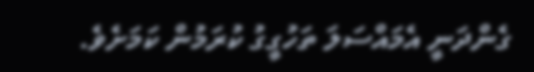ގެންދަނީ އެމައްސަލަ ތަހުގީގު ކުރަމުން ކަމަށެވެ.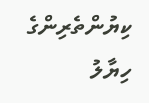ކިޔުންތެރިންގެ ހިޔާލު